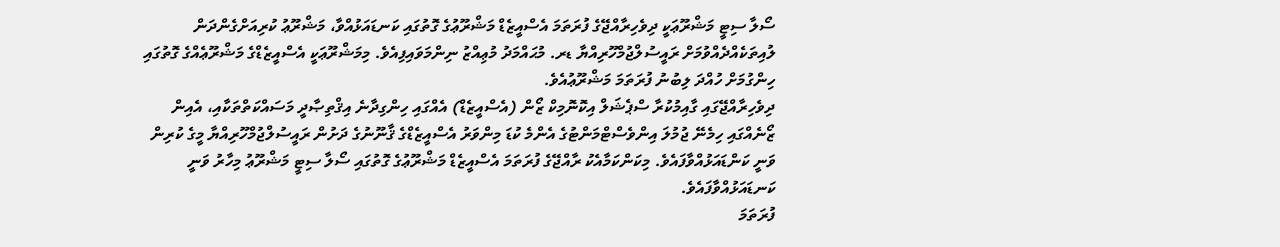ސޯލާ ސިޓީ މަޝްރޫޢަކީ ދިވެހިރާއްޖޭގެ ފުރަތަމަ އެސްއީޒެޑް މަޝްރޫޢުގެ ގޮތުގައި ކަނޑައަޅުއްވާ، މަޝްރޫޢު ކުރިއަށްގެންދަން ލުއިތަކެއްދެއްވުމަށް ރައީސުލްޖުމްހޫރިއްޔާ ޑރ. މުޙައްމަދު މުޢިއްޒު ނިންމަވައިފިއެވެ. މިމަޝްރޫޢަކީ އެސްއީޒެޑްގެ މަޝްރޫޢެއްގެ ގޮތުގައި ހިންގުމަށް ހުއްދަ ލިބުނު ފުރަތަމަ މަޝްރޫޢުއެވެ.
ދިވެހިރާއްޖޭގައި ގާއިމުކުރާ ސްޕެޝަލް އިކޮނޮމިކް ޒޯން (އެސްއީޒެޑް) އެއްގައި ހިންގިދާނެ އިޤްތިޞާދީ މަސައްކަތްތަކާއި، އެއިން ޒޯނެއްގައި ހިމެނޭ ޖުމުލަ އިންވެސްޓްމަންޓުގެ އެންމެ ކުޑަ މިންވަރު އެސްއީޒެޑްގެ ޤާނޫނުގެ ދަށުން ރައީސުލްޖުމްހޫރިއްޔާ މީގެ ކުރިން ވަނީ ކަންޑައަޅުއްވާފައެވެ. މިކަންކަމާއެކު ރާއްޖޭގެ ފުރަތަމަ އެސްއީޒެޑް މަޝްރޫޢުގެ ގޮތުގައި ސޯލާ ސިޓީ މަޝްރޫޢު މިހާރު ވަނީ ކަނޑައަޅުއްވާފައެވެ.
ފުރަތަމަ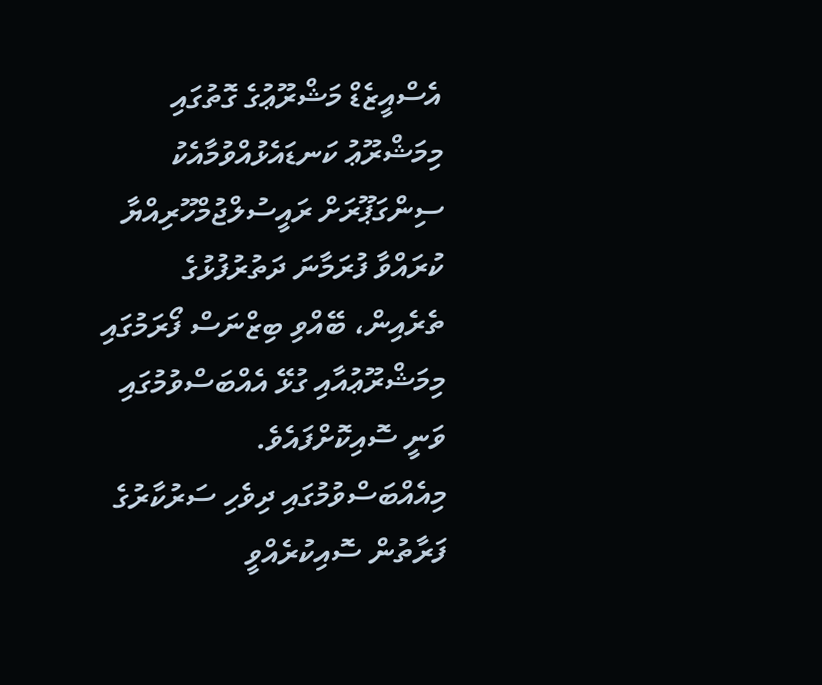އެސްއީޒެޑް މަޝްރޫޢުގެ ގޮތުގައި މިމަޝްރޫޢު ކަނޑައެޅުއްވުމާއެކު ސިންގަޕޫރަށް ރައީސުލްޖުމްހޫރިއްޔާ ކުރައްވާ ފުރަމާނަ ދަތުރުފުޅުގެ ތެރެއިން، ބޭއްވި ބިޒްނަސް ފޯރަމުގައި މިމަޝްރޫޢުއާއި ގުޅޭ އެއްބަސްވުމުގައި ވަނީ ސޮއިކޮށްފައެވެ. މިއެއްބަސްވުމުގައި ދިވެހި ސަރުކާރުގެ ފަރާތުން ސޮއިކުރެއްވީ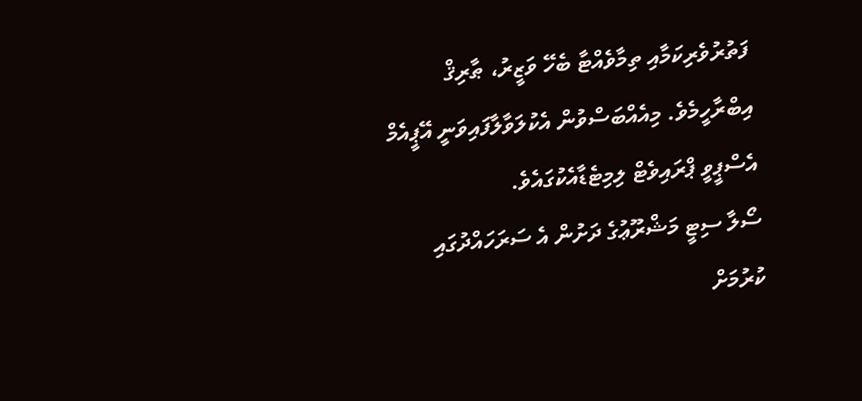ފަތުރުވެރިކަމާއި ތިމާވެއްޓާ ބެހޭ ވަޒީރު، ޠާރިޤް އިބްރާހީމެވެ. މިއެއްބަސްވުން އެކުލަވާލާފައިވަނީ އޭޕީއެމް އެސްޕީވީ ޕްރައިވެޓް ލިމިޓެޑާއެކުގައެވެ.
ސޯލާ ސިޓީ މަޝްރޫޢުގެ ދަށުން އެ ސަރަހައްދުގައި ކުރުމަށް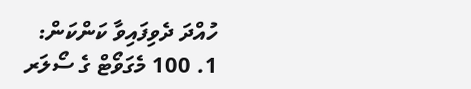ހުއްދަ ދެވިފައިވާ ކަންކަން:
1. 100 މެގަވޯޓް ގެ ސޯލަރ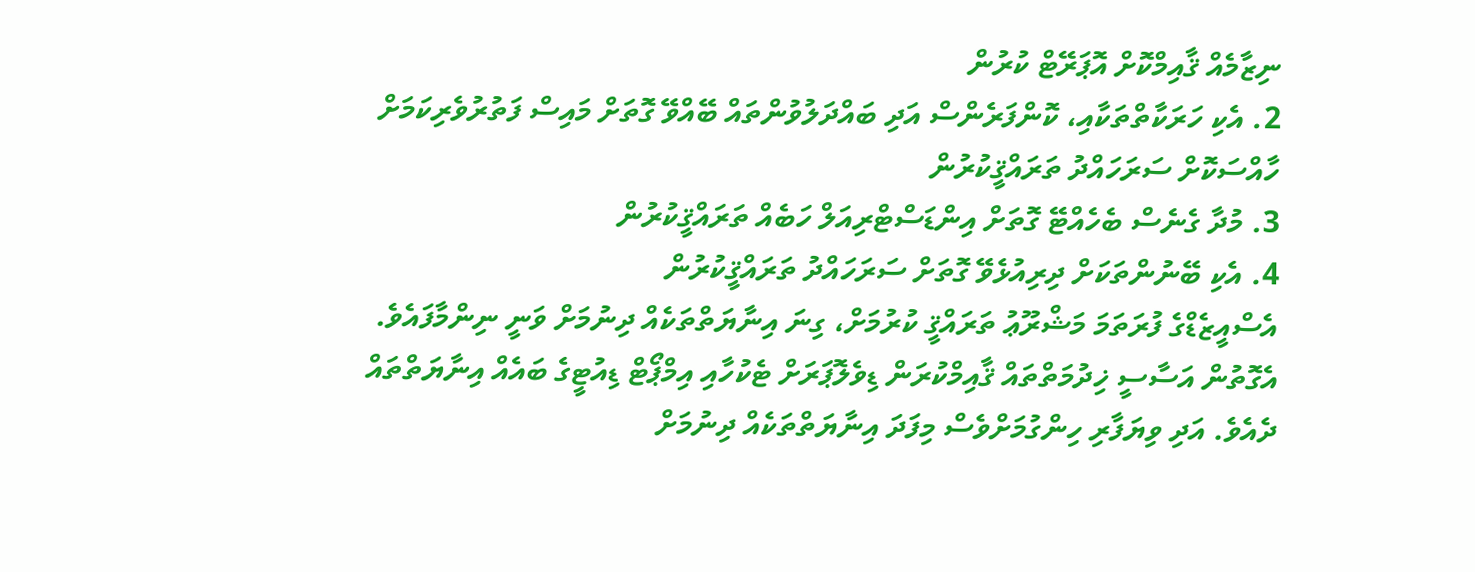ނިޒާމެއް ޤާއިމްކޮށް އޮޕަރޭޓް ކުރުން
2. އެކި ހަރަކާތްތަކާއި، ކޮންފަރެންސް އަދި ބައްދަލުވުންތައް ބޭއްވޭ ގޮތަށް މައިސް ފަތުރުވެރިކަމަށް ހާއްސަކޮށް ސަރަހައްދު ތަރައްޤީކުރުން
3. މުދާ ގެނެސް ބެހެއްޓޭ ގޮތަށް އިންޑަސްޓްރިއަލް ހަބެއް ތަރައްޤީކުރުން
4. އެކި ބޭނުންތަކަށް ދިރިއުޅެވޭ ގޮތަށް ސަރަހައްދު ތަރައްޤީކުރުން
އެސްއީޒެޑްގެ ފުރަތަމަ މަޝްރޫޢު ތަރައްޤީ ކުރުމަށް، ގިނަ އިނާޔަތްތަކެއް ދިނުމަށް ވަނީ ނިންމާފައެވެ. އެގޮތުން އަސާސީ ޚިދުމަތްތައް ޤާއިމްކުރަން ޑިވެލޮޕަރަށް ޓެކުހާއި އިމްޕޯޓް ޑިއުޓީގެ ބައެއް އިނާޔަތްތައް ދެއެވެ. އަދި ވިޔަފާރި ހިންގުމަށްވެސް މިފަދަ އިނާޔަތްތަކެއް ދިނުމަށް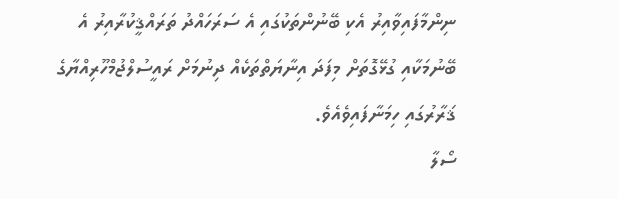ނިންމާފައިވާއިރު އެކި ބޭނުންތަކުގައި އެ ސަރަހައްދު ތަރައްޤީކުރާއިރު އެ ބޭނުމަކާއި ގުޅޭގޮތަށް މިފަދަ އިނާޔަތްތަކެއް ދިނުމަށް ރައީސުލްޖުމްހޫރިއްޔާގެ ޤަރާރުގައި ހިމަނާފައިވެއެވެ.
ސޯލާ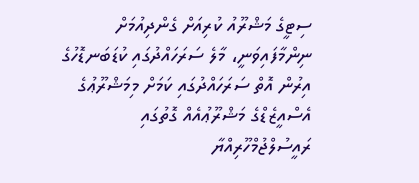ސިޓީގެ މަޝްރޫއު ކުރިއަށް ގެންދިއުމަށް ނިންމާފައިވަނީ، މާލެ ސަރަހައްދުގައި ކުޑަބަނޑޮހުގެ އިރުން އޮތް ސަރަހައްދުގައި ކަމަށް މިމަޝްރޫޢުގެ އެސްއީޒެޑްގެ މަޝްރޫޢުއެއް ގޮތުގައި ރައީސުލްޖުމްހޫރިއްޔާ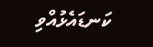ކަނޑައެޅުއްވި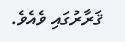ޤަރާރުގައި ވެއެވެ.